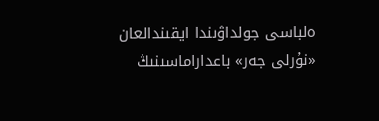ەلباسى جولداۋىندا ايقىندالعان «نۇرلى جەر» باعداراماسىنىڭ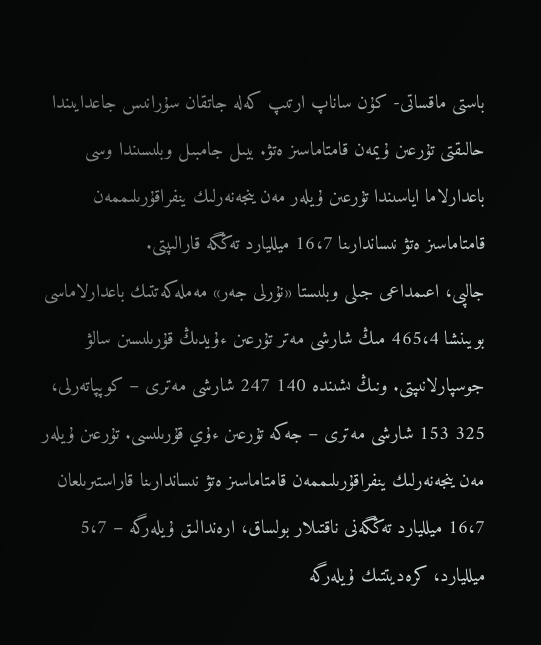باستى ماقساتى- كۇن ساناپ ارتىپ كەلە جاتقان سۇرانىس جاعدايىندا حالىقتى تۇرعىن ۇيمەن قامتاماسىز ەتۋ. بيىل جامبىل وبلىسىندا وسى باعدارلاما اياسىندا تۇرعىن ۇيلەر مەن ينجەنەرلىك ينفراقۇرىلىممەن قامتاماسىز ەتۋ نىساندارىنا 16،7 ميلليارد تەڭگە قارالىپتى.
جالپى، اعىمداعى جىلى وبلىستا «نۇرلى جەر» مەملەكەتتىك باعدارلاماسى بويىنشا 465،4 مىڭ شارشى مەتر تۇرعىن ءۇيدىڭ قۇرىلىسىن سالۋ جوسپارلانىپتى. ونىڭ ىشىندە 140 247 شارشى مەترى – كوپپاتەرلى، 325 153 شارشى مەترى – جەكە تۇرعىن ءۇي قۇرىلىسى. تۇرعىن ۇيلەر مەن ينجەنەرلىك ينفراقۇرىلىممەن قامتاماسىز ەتۋ نىساندارىنا قاراستىرىلعان 16،7 ميلليارد تەڭگەنى ناقتىلار بولساق، ارەندالىق ۇيلەرگە – 5،7 ميلليارد، كرەديتتىك ۇيلەرگە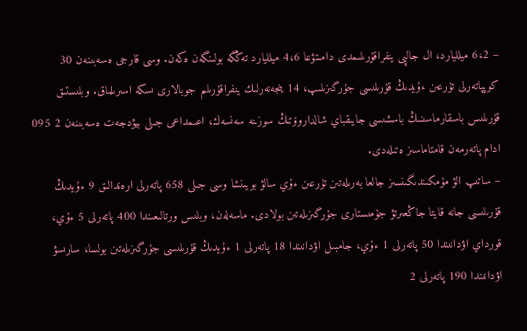– 6،2 ميلليارد، ال جالپى ينفراقۇرىلىمدى دامىتۋعا 4،6 ميلليارد تەڭگە بولىنگەن ەكەن. وسى قارجى ەسەبىنەن 30 كوپپاتەرلى تۇرعىن ءۇيدىڭ قۇرىلىسى جۇرگىزىلىپ، 14 ينجەنەرلىك ينفراقۇرىلىم جوبالارى ىسكە اسىرىلماق. وبلىستىق قۇرىلىس باسقارماسىنىڭ باسشىسى جايىقباي شالداروۆتىڭ سوزىنە سەنسەك، اعىمداعى جىلى بيۋدجەت ەسەبىنەن 2 095 ادام پاتەرمەن قامتاماسىز ەتىلەدى.
– ساتىپ الۋ مۇمكىندىگىنسىز جالعا بەرىلەتىن تۇرعىن ءۇي سالۋ بويىنشا وسى جىلى 658 پاتەرلى ارەندالىق 9 ءۇيدىڭ قۇرىلىسى جانە قايتا جاڭعىرتۋ جۇمىستارى جۇرگىزىلەتىن بولادى. ماسەلەن، وبلىس ورتالىعىندا 400 پاتەرلى 5 ءۇي، قورداي اۋدانىندا 50 پاتەرلى 1 ءۇي، جامبىل اۋدانىندا 18 پاتەرلى 1 ءۇيدىڭ قۇرىلىسى جۇرگىزىلەتىن بولسا، سارىسۋ اۋدانىندا 190 پاتەرلى 2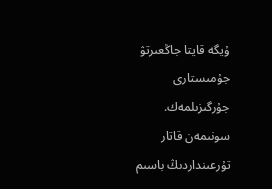ۇيگە قايتا جاڭعىرتۋ جۇمىستارى جۇرگىزىلمەك. سونىمەن قاتار تۇرعىنداردىڭ باسىم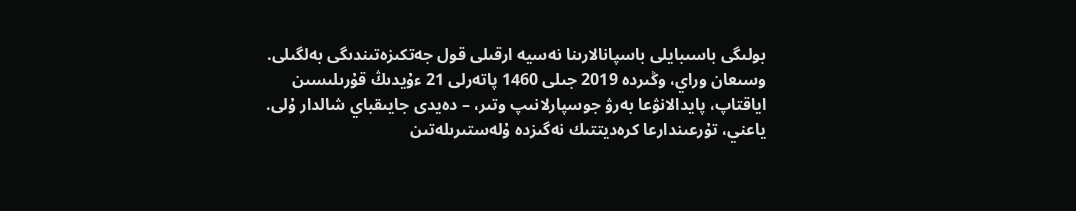بولىگى باسىبايلى باسپانالارىنا نەسيە ارقىلى قول جەتكىزەتىندىگى بەلگىلى. وسىعان وراي، وڭىردە 2019 جىلى 1460 پاتەرلى 21 ءۇيدىڭ قۇرىلىسىن اياقتاپ، پايدالانۋعا بەرۋ جوسپارلانىپ وتىر، – دەيدى جايىقباي شالدار ۇلى.
ياعني، تۇرعىندارعا كرەديتتىك نەگىزدە ۇلەستىرىلەتىن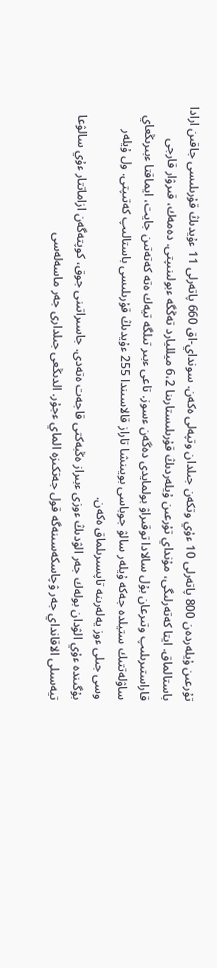تۇرعىن ۇيلەردەن 800 پاتەرلى 10 ءۇي وتكەن جىلدان وتپەلى ەكەن. سونداي-اق 660 پاتەرلى 11 ءۇيدىڭ قۇرىلىسى جاقىن ارادا باستالماق. ايتا كەتەرلىگى، مۇنداي تۇرعىن ۇيلەردىڭ قۇرىلىستارىنا 6،2 ميلليارد تەڭگە ءبولىنىپتى. دەمەك، قىرۋار قارجى قاراستىرىلىپ وتىرعان بۇل سالادا توقىراۋ بولمايدى دەگەن ءسوز. تاعى ءبىر تىلگە تيەك ەتە كەتەتىن جايت، ايماقتا ءبىرىڭعاي ساۋلەتتىك ستيلدە جەكە ۇيلەر سالۋ جوباسى بويىنشا تاراز قالاسىندا 255 ءۇيدىڭ قۇرىلىسى باستالىپ كەتىپتى. ول ۇيلەر وسى جىلى ءوز يەلەرىنە تاپسىرىلماق ەكەن.
بۇگىندە ءۇي الۋدان بولەك جەر الۋدىڭ ءوزى ءبىراز ەڭبەكتى قاجەت ەتەدى. جاسىراتىنى جوق، كوپتەگەن ازاماتتار ءۇي سالۋعا تيەسىلى الاقانداي جەر ۋچاسكەسىنەگە قول جەتكىزە الماي ءجۇر. الدىڭعى جىلدارى جەر ماسەلەسى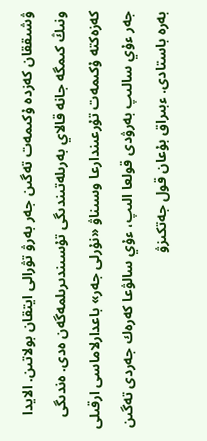ۋشىققان كەزدە ۇكىمەت تەگىن جەر بەرۋ تۋرالى ايتقان بولاتىن. الايدا ونىڭ كىمگە جانە قالاي بەرىلەتىندىگى تۇسىندىرىلمەگەن ەدى. ەندىگى كەزەكتە ۇكىمەت تۇرعىندارعا وسىناۋ «نۇرلى جەر» باعدارلاماسى ارقىلى جەر ءۇي سالىپ بەرۋدى قولعا الىپ، ءۇي سالۋعا كەرەك جەردى تەگىن بەرە باستادى. ءبىراق بۇعان قول جەتكىزۋ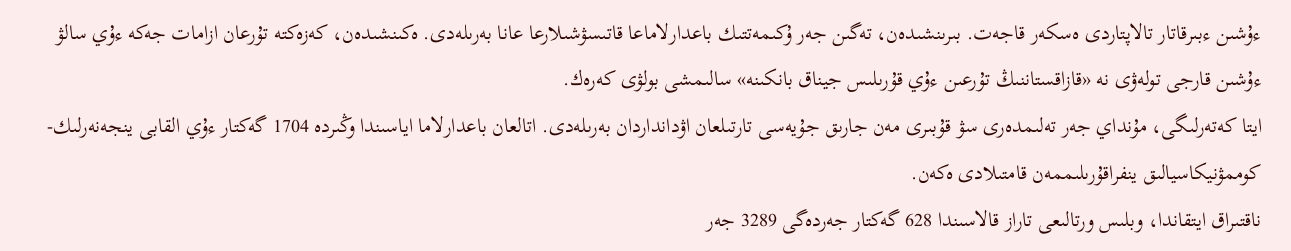ءۇشىن ءبىرقاتار تالاپتاردى ەسكەر قاجەت. بىرىنشىدەن، تەگىن جەر ۇكىمەتتىك باعدارلاماعا قاتىسۋشىلارعا عانا بەرىلەدى. ەكىنشىدەن، كەزەكتە تۇرعان ازامات جەكە ءۇي سالۋ ءۇشىن قارجى تولەۋى نە «قازاقستاننىڭ تۇرعىن ءۇي قۇرىلىس جيناق بانكىنە» سالىمشى بولۋى كەرەك.
ايتا كەتەرلىگى، مۇنداي جەر تەلىمدەرى سۋ قۇبىرى مەن جارىق جۇيەسى تارتىلعان اۋدانداردان بەرىلەدى. اتالعان باعدارلاما اياسىندا وڭىردە 1704 گەكتار ءۇي القابى ينجەنەرلىك-كوممۋنيكاسيالىق ينفراقۇرىلىممەن قامتىلادى ەكەن.
ناقتىراق ايتقاندا، وبلىس ورتالىعى تاراز قالاسىندا 628 گەكتار جەردەگى 3289 جەر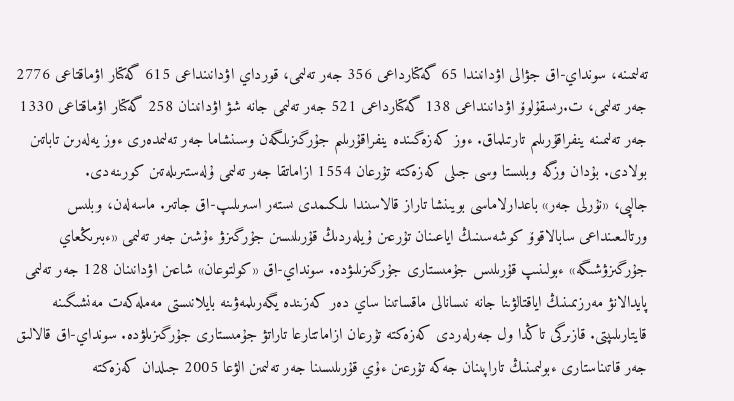تەلىمىنە، سونداي-اق جۋالى اۋدانىندا 65 گەكتارداعى 356 جەر تەلىمى، قورداي اۋدانىنداعى 615 گەكتار اۋماقتاعى 2776 جەر تەلىمى، ت.رىسقۇلوۆ اۋدانىنداعى 138 گەكتارداعى 521 جەر تەلىمى جانە شۋ اۋدانىنان 258 گەكتار اۋماقتاعى 1330 جەر تەلىمىنە ينفراقۇرىلىم تارتىلماق. ءوز كەزەگىندە ينفراقۇرىلىم جۇرگىزىلگەن وسىنشاما جەر تەلىمدەرى ءوز يەلەرىن تاباتىن بولادى. بۇدان وزگە وبلىستا وسى جىلى كەزەكتە تۇرعان 1554 ازاماتقا جەر تەلىمى ۇلەستىرىلەتىن كورىنەدى.
جالپى، «نۇرلى جەر» باعدارلاماسى بويىنشا تاراز قالاسىندا ىلكىمدى ىستەر اسىرىلىپ-اق جاتىر. ماسەلەن، وبلىس ورتالىعىنداعى سابالاقوۆ كوشەسىنىڭ اياعىنان تۇرعىن ۇيلەردىڭ قۇرىلىسىن جۇرگىزۋ ءۇشىن جەر تەلىمى «ءبىرىڭعاي جۇرگىزۋشىگە» ءبولىنىپ قۇرىلىس جۇمىستارى جۇرگىزىلىۋدە. سونداي-اق «كولتوعان» شاعىن اۋدانىنان 128 جەر تەلىمى پايدالانۋ مەرزىمىنىڭ اياقتالۋىنا جانە نىسانالى ماقساتىنا ساي دەر كەزىندە يگەرىلمەۋىنە بايلانىستى مەملەكەت مەنشىگىنە قايتارىلىپتى. قازىرگى تاڭدا ول جەرلەردى كەزەكتە تۇرعان ازاماتتارعا تاراتۋ جۇمىستارى جۇرگىزىلۋدە. سونداي-اق قالالىق جەر قاتىناستارى ءبولىمىنىڭ تاراپىنان جەكە تۇرعىن ءۇي قۇرىلىسىنا جەر تەلىمىن الۋعا 2005 جىلدان كەزەكتە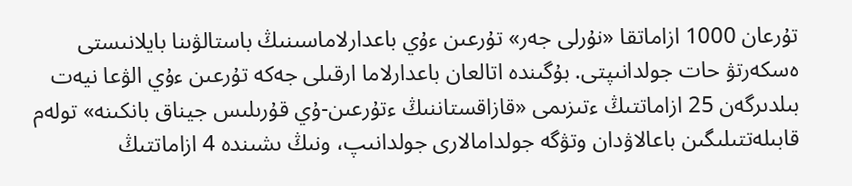تۇرعان 1000 ازاماتقا «نۇرلى جەر» تۇرعىن ءۇي باعدارلاماسىنىڭ باستالۋىنا بايلانىستى ەسكەرتۋ حات جولدانىپتى. بۇگىندە اتالعان باعدارلاما ارقىلى جەكە تۇرعىن ءۇي الۋعا نيەت بىلدىرگەن 25 ازاماتتىڭ ءتىزىمى «قازاقستاننىڭ ءتۇرعىن-ۇي قۇرىلىس جيناق بانكىنە» تولەم قابىلەتتىلىگىن باعالاۋدان وتۋگە جولدامالارى جولدانىپ، ونىڭ ىشىندە 4 ازاماتتىڭ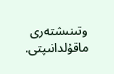وتىنىشتەرى ماقۇلدانىپتى.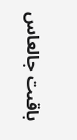باقىت جالعاس